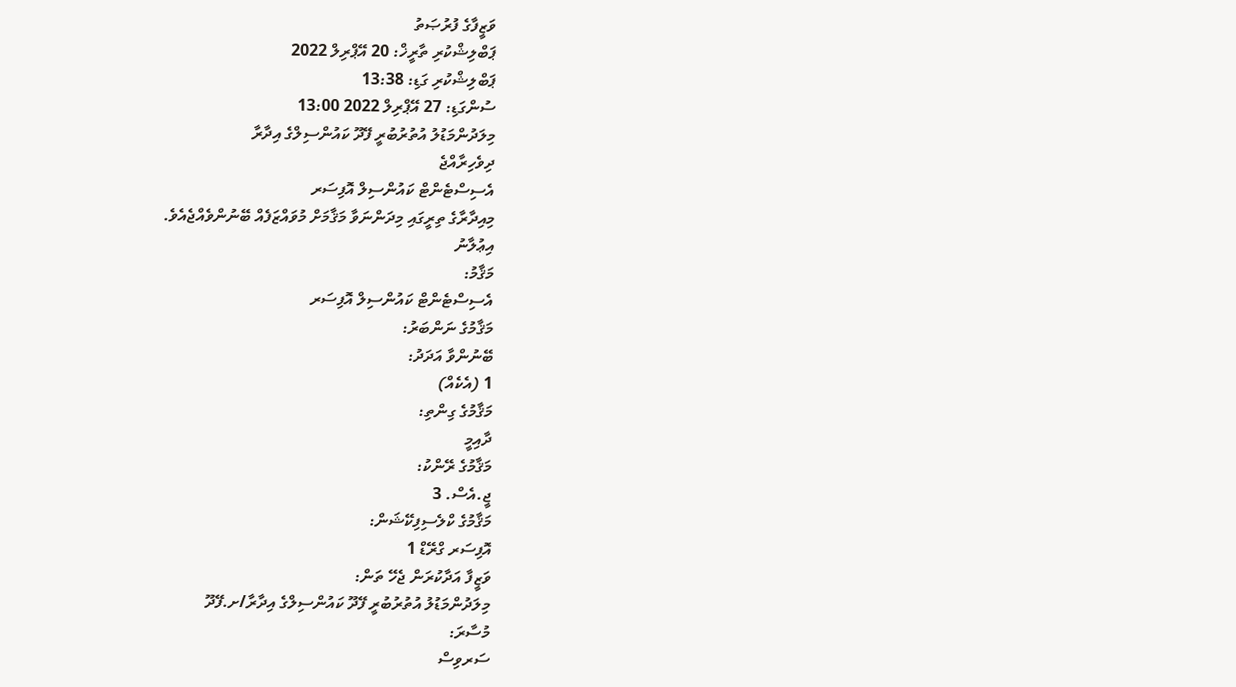ވަޒީފާގެ ފުރުޞަތު
ޕަބްލިޝްކުރި ތާރީޚް: 20 އޭޕްރިލް 2022
ޕަބްލިޝްކުރި ގަޑި: 13:38
ސުންގަޑި: 27 އޭޕްރިލް 2022 13:00
މިލަދުންމަޑުލު އުތުރުބުރީ ފޭދޫ ކައުންސިލްގެ އިދާރާ
ދިވެހިރާއްޖެ
އެސިސްޓެންޓް ކައުންސިލް އޮފިސަރ
މިއިދާރާގެ ތިރީގައި މިދަންނަވާ މަޤާމަށް މުވައްޒަފެއް ބޭނުންވެއްޖެއެވެ.
އިޢުލާނު
މަޤާމު:
އެސިސްޓެންޓް ކައުންސިލް އޮފިސަރ
މަޤާމުގެ ނަންބަރު:
ބޭނުންވާ އަދަދު:
1 (އެކެއް)
މަޤާމުގެ ގިންތި:
ދާއިމީ
މަޤާމުގެ ރޭންކު:
ޖީ.އެސް. 3
މަޤާމުގެ ކްލެސިފިކޭޝަން:
އޮފިސަރ ގްރޭޑް 1
ވަޒީފާ އަދާކުރަން ޖެހޭ ތަން:
މިލަދުންމަޑުލު އުތުރުބުރީ ފޭދޫ ކައުންސިލްގެ އިދާރާ/ށ.ފޭދޫ
މުސާރަ:
ސަރވިސް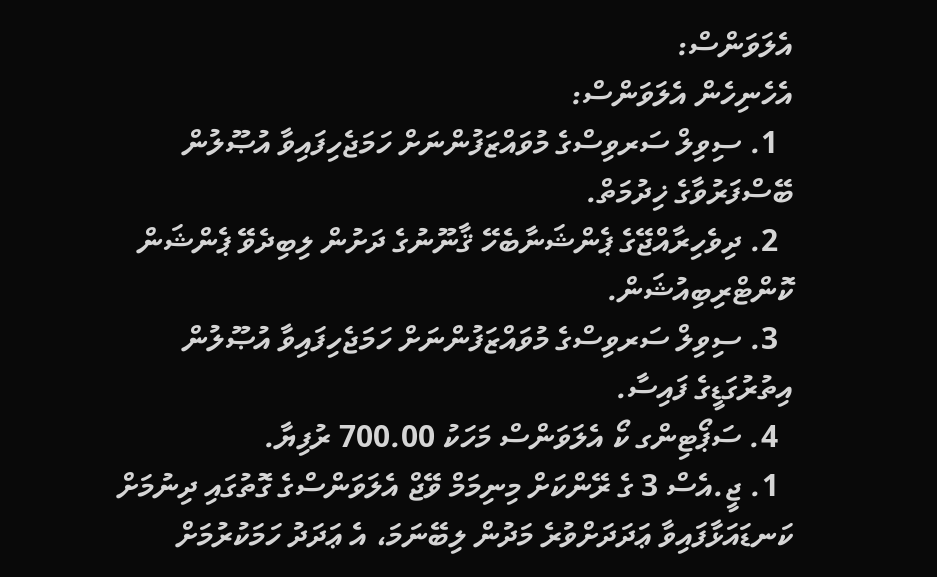އެލަވަންސް:
އެހެނިހެން އެލަވަންސް:
  1. ސިވިލް ސަރވިސްގެ މުވައްޒަފުންނަށް ހަމަޖެހިފައިވާ އުޞޫލުން ބޭސްފަރުވާގެ ޚިދުމަތް.
  2. ދިވެހިރާއްޖޭގެ ޕެންޝަނާބެހޭ ޤާނޫނުގެ ދަށުން ލިބިދެވޭ ޕެންޝަން ކޮންޓްރިބިއުޝަން.
  3. ސިވިލް ސަރވިސްގެ މުވައްޒަފުންނަށް ހަމަޖެހިފައިވާ އުޞޫލުން އިތުރުގަޑީގެ ފައިސާ.
  4. ސަޕޯޓިންގ ކޯ އެލަވަންސް މަހަކު 700.00 ރުފިޔާ.
  1. ޖީ.އެސް 3 ގެ ރޭންކަށް މިނިމަމް ވޭޖް އެލަވަންސްގެ ގޮތުގައި ދިނުމަށް ކަނޑައަޅާފައިވާ ޢަދަދަށްވުރެ މަދުން ލިބޭނަމަ، އެ ޢަދަދު ހަމަކުރުމަށް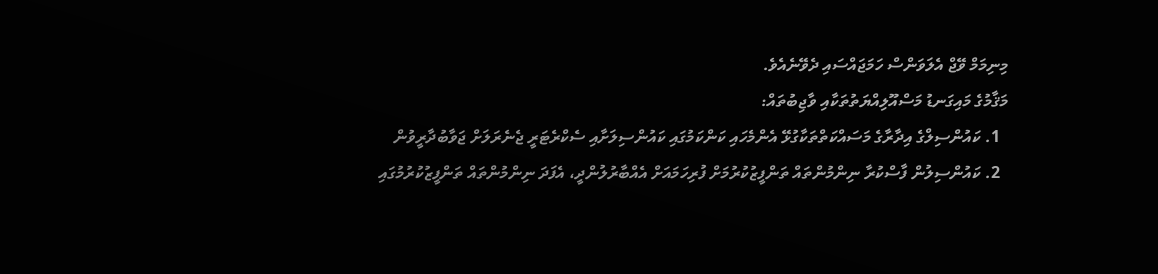މިނިމަމް ވޭޖް އެލަވަންސް ހަމަޖައްސައި ދެވޭނެއެވެ.
މަޤާމުގެ މައިގަނޑު މަސްއޫލިއްޔަތުތަކާއި ވާޖިބުތައް:
  1. ކައުންސިލްގެ އިދާރާގެ މަސައްކަތްތަކާގުޅޭ އެންމެހައި ކަންކަމުގައި ކައުންސިލަށާއި ސެކްރެޓަރީ ޖެނެރަލަށް ޖަވާބުދާރީވުން
  2. ކައުންސިލުން ފާސްކުރާ ނިންމުންތައް ތަންފީޒުކުރުމަށް ފުރިހަމައަށް އެއްބާރުލުންދީ، އެފަދަ ނިންމުންތައް ތަންފީޒުކުރުމުގައި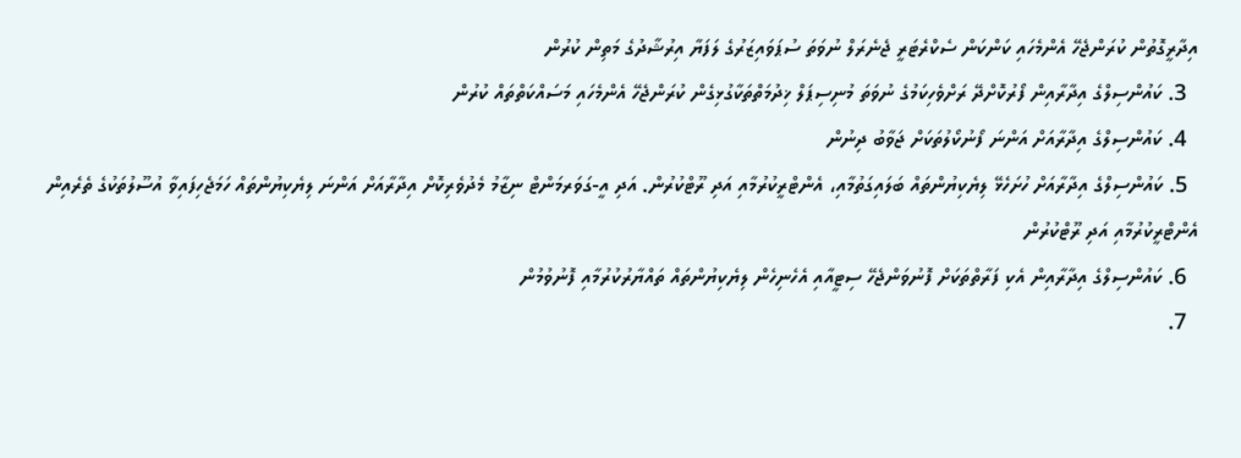އިދާރީގޮތުން ކުރަންޖެހޭ އެންމެހައި ކަންކަން ސެކްރެޓަރީ ޖެނެރަލް ނުވަތަ ސުޕަވައިޒަރުގެ ލަފަޔާ އިރުޝާދުގެ މަތިން ކުރުން
  3. ކައުންސިލްގެ އިދާރާއިން ފޯރުކޮށްދޭ ރަށްވެހިކަމުގެ ނުވަތަ މުނިސިޕަލް ޚިދުމަތްތަކާގުޅިގެން ކުރަންޖެހޭ އެންމެހައި މަސައްކަތްތައް ކުރުން
  4. ކައުންސިލްގެ އިދާރާއަށް އަންނަ ފޯނުކޯލުތަކަށް ޖަވާބު ދިނުން
  5. ކައުންސިލްގެ އިދާރާއަށް ހުށަހެޅޭ ލިޔެކިޔުންތައް ބަލައިގަތުމާއި، އެންޓްރީކުރުމާއި އަދި ރޫޓްކުރުން. އަދި އީ-ގަވަރމަންޓް ނިޒާމު މެދުވެރިކޮށް އިދާރާއަށް އަންނަ ލިޔެކިޔުންތައް ހަމަޖެހިފައިވާ އުސޫލުތަކުގެ ތެރެއިން އެންޓްރީކުރުމާއި އަދި ރޫޓްކުރުން
  6. ކައުންސިލްގެ އިދާރާއިން އެކި ފަރާތްތަކަށް ފޮނުވަންޖެހޭ ސިޓީއާއި އެހެނިހެން ލިޔެކިޔުންތައް ތައްޔާރުކުރުމާއި ފޮނުވުމުން
  7.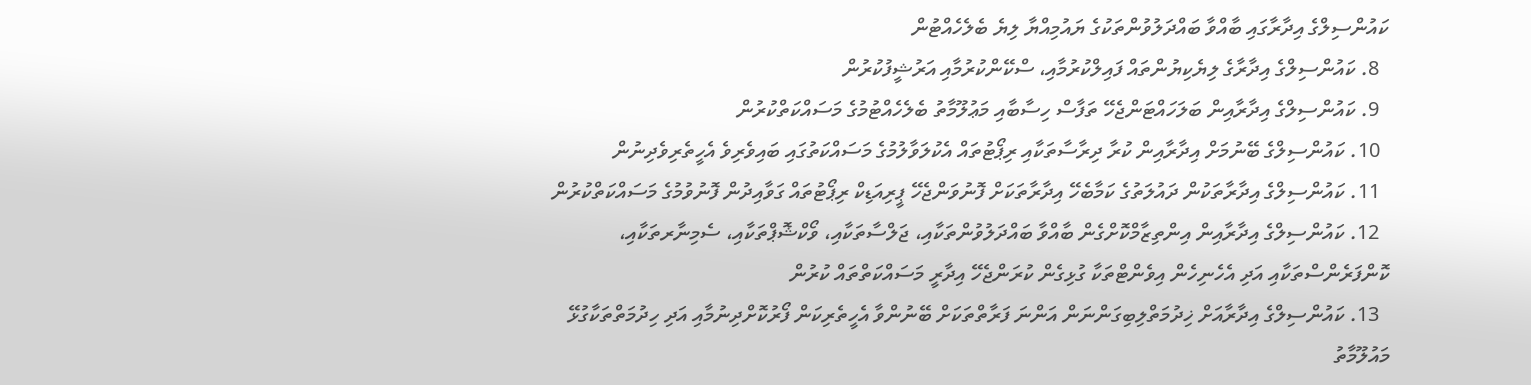ކައުންސިލްގެ އިދާރާގައި ބާއްވާ ބައްދަލުވުންތަކުގެ ޔައުމިއްޔާ ލިޔެ ބެލެހެއްޓުން
  8. ކައުންސިލްގެ އިދާރާގެ ލިޔެކިޔުންތައް ފައިލްކުރުމާއި، ސްކޭންކުރުމާއި އަރުޝީފުކުރުން
  9. ކައުންސިލްގެ އިދާރާއިން ބަލަހައްޓަންޖެހޭ ތަފާސް ހިސާބާއި މަޢުލޫމާތު ބެލެހެއްޓުމުގެ މަސައްކަތްކުރުން
  10. ކައުންސިލްގެ ބޭނުމަށް އިދާރާއިން ކުރާ ދިރާސާތަކާއި ރިޕޯޓުތައް އެކުލަވާލުމުގެ މަސައްކަތުގައި ބައިވެރިވެ އެހީތެރިވެދިނުން
  11. ކައުންސިލްގެ އިދާރާތަކުން ދައުލަތުގެ ކަމާބެހޭ އިދާރާތަކަށް ފޮނުވަންޖެހޭ ޕީރިއަޑިކް ރިޕޯޓުތައް ގަވާއިދުން ފޮނުވުމުގެ މަސައްކަތްކުރުން
  12. ކައުންސިލްގެ އިދާރާއިން އިންތިޒާމްކޮށްގެން ބާއްވާ ބައްދަލުވުންތަކާއި، ޖަލްސާތަކާއި، ވޯކްޝޮޕްތަކާއި، ސެމިނާރތަކާއި، ކޮންފަރެންސްތަކާއި އަދި އެހެނިހެން އިވެންޓްތަކާ ގުޅިގެން ކުރަންޖެހޭ އިދާރީ މަސައްކަތްތައް ކުރުން
  13. ކައުންސިލްގެ އިދާރާއަށް ޚިދުމަތްލިބިގަންނަން އަންނަ ފަރާތްތަކަށް ބޭނުންވާ އެހީތެރިކަން ފޯރުކޮށްދިނުމާއި އަދި ހިދުމަތްތަކާގުޅޭ މައުލޫމާތު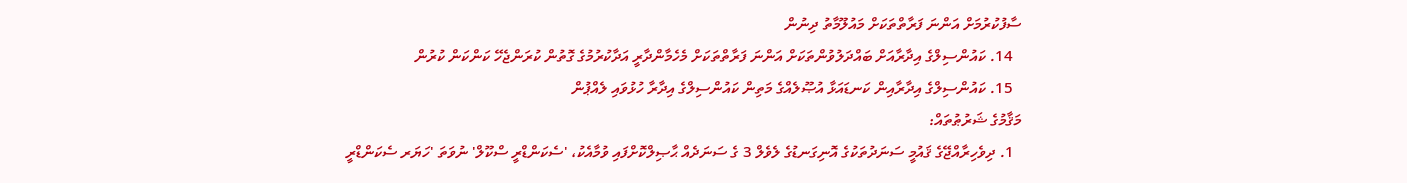ސާފުކުރުމަށް އަންނަ ފަރާތްތަކަށް މައުލޫމާތު ދިނުން
  14. ކައުންސިލްގެ އިދާރާއަށް ބައްދަލުވުންތަކަށް އަންނަ ފަރާތްތަކަށް މެހެމާންދާރީ އަދާކުރުމުގެ ގޮތުން ކުރަންޖެހޭ ކަންކަން ކުރުން
  15. ކައުންސިލްގެ އިދާރާއިން ކަނޑައަޅާ އުޞޫލެއްގެ މަތިން ކައުންސިލްގެ އިދާރާ ހުޅުވައި ލެއްޕުން
މަޤާމުގެ ޝަރުޠުތައް:
  1. ދިވެހިރާއްޖޭގެ ޤައުމީ ސަނަދުތަކުގެ އޮނިގަނޑުގެ ލެވެލް 3 ގެ ސަނަދެއް ޙާޞިލްކޮށްފައި ވުމާއެކު، 'ސެކަންޑްރީ ސްކޫލް' ނުވަތަ 'ހަޔަރ ސެކަންޑްރީ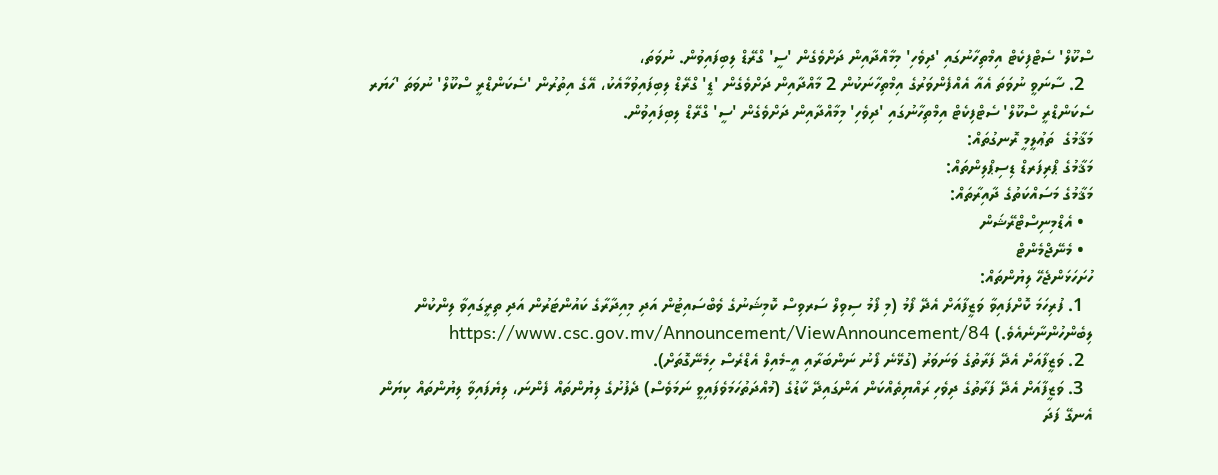ސްކޫލް' ސެޓްފިކެޓް އިމްތިހާނުގައި 'ދިވެހި' މިމާއްދާއިން ދަށްވެގެން 'ސީ' ގްރޭޑް ލިބިފައިވުން. ނުވަތަ،
  2. ސާނަވީ ނުވަތަ އެއާ އެއްފެންވަރުގެ އިމްތިހާނަކުން 2 މާއްދާއިން ދަށްވެގެން 'ޑީ' ގްރޭޑް ލިބިފައިވުމާއެކު، އޭގެ އިތުރުން 'ސެކަންޑްރީ ސްކޫލް' ނުވަތަ 'ހަޔަރ ސެކަންޑްރީ ސްކޫލް' ސެޓްފިކެޓް އިމްތިހާނުގައި 'ދިވެހި' މިމާއްދާއިން ދަށްވެގެން 'ސީ' ގްރޭޑް ލިބިފައިވުން.
މަޤާމުގެ  ތަޢުލީމީ ރޮނގުތައް:
މަޤާމުގެ ޕްރިފަރޑް ޑިސިޕްލިންތައް:
މަޤާމުގެ މަސައްކަތުގެ ދާއިރާތައް:
  • އެޑްމިނިސްޓްރޭޝަން
  • މެނޭޖްމެންޓް
ހުށަހަޅަންޖެހޭ ލިޔުންތައް:
  1. ފުރިހަމަ ކޮށްފައިވާ ވަޒީފާއަށް އެދޭ ފޯމު (މި ފޯމު ސިވިލް ސަރވިސް ކޮމިޝަނުގެ ވެބްސައިޓުން އަދި މިއިދާރާގެ ކައުންޓަރުން އަދި ތިރީގައިވާ ލިންކުން ލިބެންހުންނާނެއެވެ.) https://www.csc.gov.mv/Announcement/ViewAnnouncement/84
  2. ވަޒީފާއަށް އެދޭ ފަރާތުގެ ވަނަވަރު (ގުޅޭނެ ފޯނު ނަންބަރާއި އީ-މެއިލް އެޑްރެސް ހިމެނޭގޮތަށް).
  3. ވަޒީފާއަށް އެދޭ ފަރާތުގެ ދިވެހި ރައްޔިތެއްކަން އަންގައިދޭ ކާޑުގެ (މުއްދަތުހަމަވެފައިވީ ނަމަވެސް) ދެފުށުގެ ލިޔުންތައް ފެންނަ، ލިޔެފައިވާ ލިޔުންތައް ކިޔަން އެނގޭ ފަދަ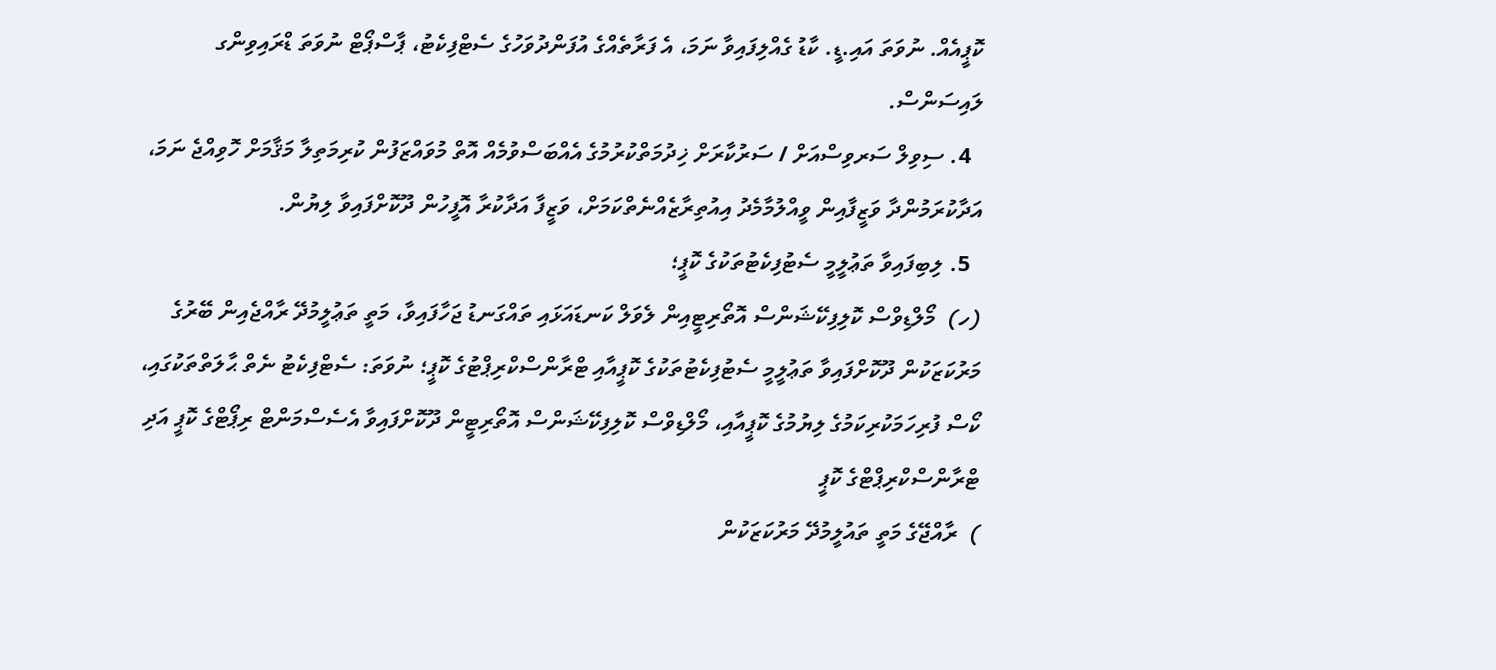ކޮޕީއެއް. ނުވަތަ އައި.ޑީ. ކާޑު ގެއްލިފައިވާ ނަމަ، އެ ފަރާތެއްގެ އުފަންދުވަހުގެ ސެޓްފިކެޓު، ޕާސްޕޯޓް ނުވަތަ ޑްރައިވިންގ ލައިސަންސް.
  4. ސިވިލް ސަރވިސްއަށް / ސަރުކާރަށް ޚިދުމަތްކުރުމުގެ އެއްބަސްވުމެއް އޮތް މުވައްޒަފުން ކުރިމަތިލާ މަޤާމަށް ހޮވިއްޖެ ނަމަ، އަދާކުރަމުންދާ ވަޒީފާއިން ވީއްލުމާމެދު އިއުތިރާޒެއްނެތްކަމަށް، ވަޒީފާ އަދާކުރާ އޮފީހުން ދޫކޮށްފައިވާ ލިޔުން.
  5. ލިބިފައިވާ ތަޢުލީމީ ސެޓުފިކެޓުތަކުގެ ކޮޕީ؛
(ހ)  މޯލްޑިވްސް ކޮލިފިކޭޝަންސް އޮތޯރިޓީއިން ލެވަލް ކަނޑައަޅައި ތައްގަނޑު ޖަހާފައިވާ، މަތީ ތަޢުލީމުދޭ ރާއްޖެއިން ބޭރުގެ މަރުކަޒަކުން ދޫކޮށްފައިވާ ތަޢުލީމީ ސެޓުފިކެޓުތަކުގެ ކޮޕީއާއި ޓްރާންސްކްރިޕްޓުގެ ކޮޕީ؛ ނުވަތަ: ސެޓްފިކެޓު ނެތް ޙާލަތްތަކުގައި، ކޯސް ފުރިހަމަކުރިކަމުގެ ލިޔުމުގެ ކޮޕީއާއި، މޯލްޑިވްސް ކޮލިފިކޭޝަންސް އޮތޯރިޓީން ދޫކޮށްފައިވާ އެސެސްމަންޓް ރިޕޯޓްގެ ކޮޕީ އަދި ޓްރާންސްކްރިޕްޓްގެ ކޮޕީ
)  ރާއްޖޭގެ މަތީ ތައުލީމުދޭ މަރުކަޒަކުން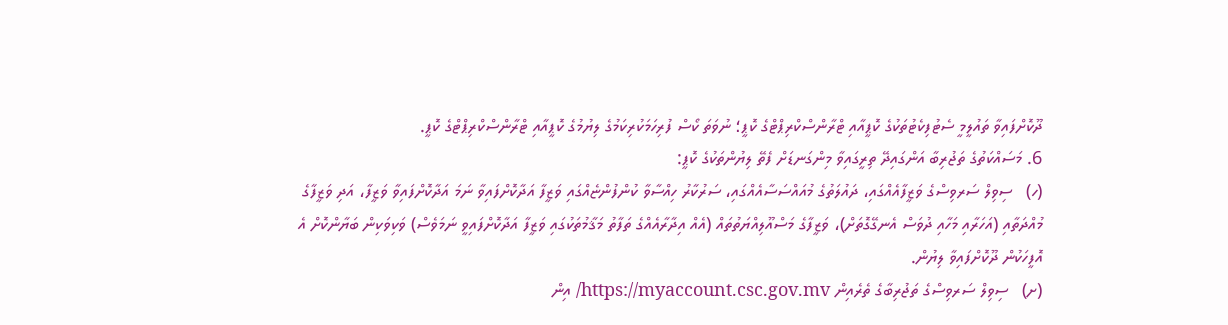ދޫކޮށްފައިވާ ތައުލީމީ ސެޓުފިކެޓުތަކުގެ ކޮޕީއާއި ޓްރާންސްކްރިޕްޓްގެ ކޮޕީ؛ ނުވަތަ ކޯސް ފުރިހަމަކުރިކަމުގެ ލިޔުމުގެ ކޮޕީއާއި ޓްރާންސްކްރިޕްޓްގެ ކޮޕީ.
6. މަސައްކަތުގެ ތަޖުރިބާ އަންގައިދޭ ތިރީގައިވާ މިންގަނޑަށް ފެތޭ ލިޔުންތަކުގެ ކޮޕީ:
(ހ)   ސިވިލް ސަރވިސްގެ ވަޒީފާއެއްގައި، ދައުލަތުގެ މުއައްސަސާއެއްގައި، ސަރުކާރު ހިއްސާވާ ކުންފުންޏެއްގައި ވަޒީފާ އަދާކޮށްފައިވާ ނަމަ އަދާކޮށްފައިވާ ވަޒީފާ، އަދި ވަޒީފާގެ މުއްދަތާއި (އަހަރާއި މަހާއި ދުވަސް އެނގޭގޮތަށް)، ވަޒީފާގެ މަސްއޫލިއްޔަތުތައް (އެއް އިދާރާއެއްގެ ތަފާތު މަޤާމުތަކުގައި ވަޒީފާ އަދާކޮށްފައިވީ ނަމަވެސް) ވަކިވަކިން ބަޔާންކޮށް އެ އޮފީހަކުން ދޫކޮށްފައިވާ ލިޔުން.
(ށ)   ސިވިލް ސަރވިސްގެ ތަޖުރިބާގެ ތެރެއިން https://myaccount.csc.gov.mv/ އިން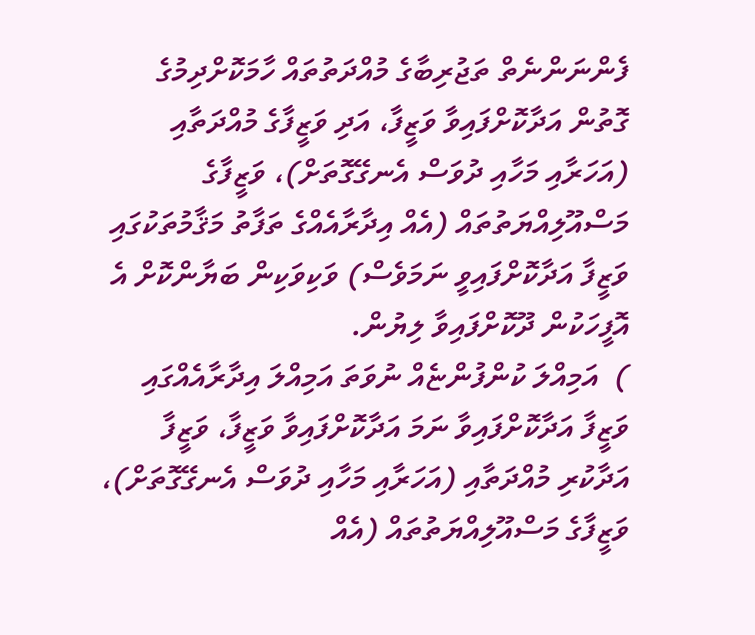ފެންނަންނެތް ތަޖުރިބާގެ މުއްދަތުތައް ހާމަކޮށްދިމުގެ ގޮތުން އަދާކޮށްފައިވާ ވަޒީފާ، އަދި ވަޒީފާގެ މުއްދަތާއި (އަހަރާއި މަހާއި ދުވަސް އެނގޭގޮތަށް)، ވަޒީފާގެ މަސްއޫލިއްޔަތުތައް (އެއް އިދާރާއެއްގެ ތަފާތު މަޤާމުތަކުގައި ވަޒީފާ އަދާކޮށްފައިވީ ނަމަވެސް) ވަކިވަކިން ބަޔާންކޮށް އެ އޮފީހަކުން ދޫކޮށްފައިވާ ލިޔުން.
)  އަމިއްލަ ކުންފުންޏެއް ނުވަތަ އަމިއްލަ އިދާރާއެއްގައި ވަޒީފާ އަދާކޮށްފައިވާ ނަމަ އަދާކޮށްފައިވާ ވަޒީފާ، ވަޒީފާ އަދާކުރި މުއްދަތާއި (އަހަރާއި މަހާއި ދުވަސް އެނގޭގޮތަށް)، ވަޒީފާގެ މަސްއޫލިއްޔަތުތައް (އެއް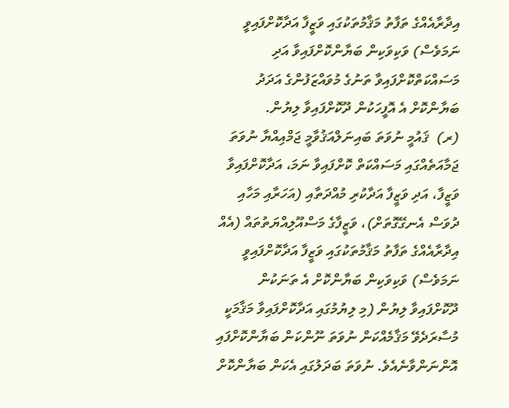އިދާރާއެއްގެ ތަފާތު މަޤާމުތަކުގައި ވަޒީފާ އަދާކޮށްފައިވީ ނަމަވެސް) ވަކިވަކިން ބަޔާންކޮށްފައިވާ އަދި މަސައްކަތްކޮށްފައިވާ ތަނުގެ މުވައްޒަފުންގެ އަދަދު ބަޔާންކޮށް އެ އޮފީހަކުން ދޫކޮށްފައިވާ ލިޔުން.
(ރ)  ޤައުމީ ނުވަތަ ބައިނަލްއަޤުވާމީ ޖަމްއިއްޔާ ނުވަތަ ޖަމާއަތެއްގައި މަސައްކަތް ކޮށްފައިވާ ނަމަ، އަދާކޮށްފައިވާ ވަޒީފާ، އަދި ވަޒީފާ އަދާކުރި މުއްދަތާއި (އަހަރާއި މަހާއި ދުވަސް އެނގޭގޮތަށް)، ވަޒީފާގެ މަސްއޫލިއްޔަތުތައް (އެއް އިދާރާއެއްގެ ތަފާތު މަޤާމުތަކުގައި ވަޒީފާ އަދާކޮށްފައިވީ ނަމަވެސް) ވަކިވަކިން ބަޔާންކޮށް އެ ތަނަކުން ދޫކޮށްފައިވާ ލިޔުން (މި ލިޔުމުގައި އަދާކޮށްފައިވާ މަޤާމަކީ މުސާރަދެވޭ މަޤާމެއްކަން ނުވަތަ ނޫންކަން ބަޔާންކޮށްފައި އޮންނަންވާނެއެވެ. ނުވަތަ ބަދަލުގައި އެކަން ބަޔާންކޮށް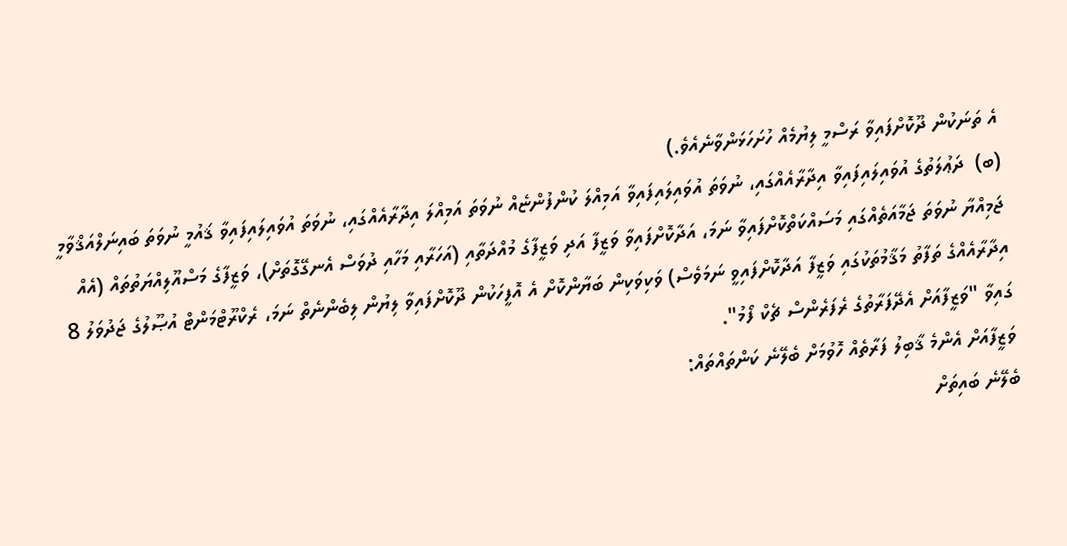އެ ތަނަކުން ދޫކޮށްފައިވާ ރަސްމީ ލިޔުމެއް ހުށަހަޅަންވާނެއެވެ.)
(ބ)  ދަޢުލަތުގެ އުވައިލައިފައިވާ އިދާރާއެއްގައި، ނުވަތަ އުވައިލައިފައިވާ އަމިއްލަ ކުންފުންޏެއް ނުވަތަ އަމިއްލަ އިދާރާއެއްގައި، ނުވަތަ އުވައިލައިފައިވާ ޤައުމީ ނުވަތަ ބައިނަލްއަޤްވާމީ ޖަމިއްޔާ ނުވަތަ ޖަމާއަތެއްގައި މަސައްކަތްކޮށްފައިވާ ނަމަ، އަދާކޮށްފައިވާ ވަޒީފާ އަދި ވަޒީފާގެ މުއްދަތާއި (އަހަރާއި މަހާއި ދުވަސް އެނގޭގޮތަށް)، ވަޒީފާގެ މަސްއޫލިއްޔަތުތައް (އެއް އިދާރާއެއްގެ ތަފާތު މަޤާމުތަކުގައި ވަޒީފާ އަދާކޮށްފައިވީ ނަމަވެސް) ވަކިވަކިން ބަޔާންކޮށް އެ އޮފީހަކުން ދޫކޮށްފައިވާ ލިޔުން ލިބެންނެތް ނަމަ، ރެކްރޫޓްމަންޓް އުޞޫލުގެ ޖަދުވަލު 8 ގައިވާ "ވަޒީފާއަށް އެދޭފަރާތުގެ ރެފަރެންސް ޗެކް ފޯމު".
ވަޒީފާއަށް އެންމެ ޤާބިލު ފަރާތެއް ހޮވުމަށް ބެލޭނެ ކަންތައްތައް:
ބެލޭނެ ބައިތަށް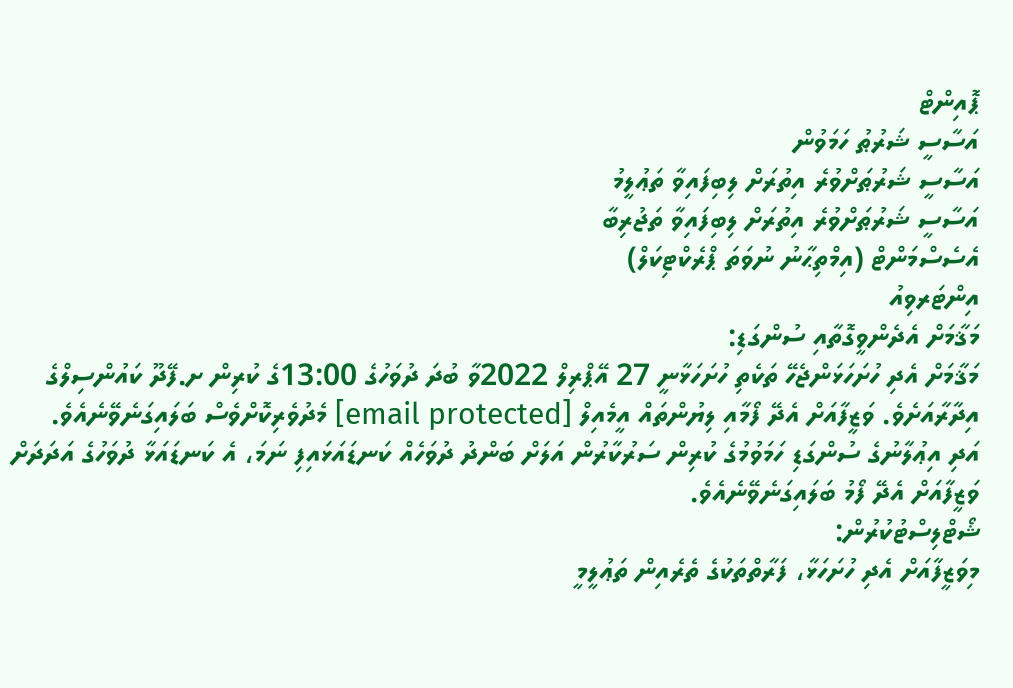ޕޮއިންޓް
އަސާސީ ޝަރުޠު ހަމަވުން
އަސާސީ ޝަރުޠަށްވުރެ އިތުރަށް ލިބިފައިވާ ތަޢުލީމު
އަސާސީ ޝަރުޠަށްވުރެ އިތުރަށް ލިބިފައިވާ ތަޖުރިބާ
އެސެސްމަންޓް (އިމްތިޙާނު ނުވަތަ ޕްރެކްޓިކަލް)
އިންޓަރވިއު
މަޤާމަށް އެދެންވީގޮތާއި ސުންގަޑި:
މަޤާމަށް އެދި ހުށަހަޅަންޖެހޭ ތަކެތި ހުށަހަޅާނީ 27 އޭޕްރިލް 2022ވާ ބުދަ ދުވަހުގެ 13:00ގެ ކުރިން ށ.ފޭދޫ ކައުންސިލްގެ އިދާރާއަށެވެ. ވަޒީފާއަށް އެދޭ ފޯމާއި ލިޔުންތައް އީމެއިލް [email protected] މެދުވެރިކޮށްވެސް ބަލައިގަނެވޭނެއެވެ.
އަދި އިޢުލާނުގެ ސުންގަޑި ހަމަވުމުގެ ކުރިން ސަރުކާރުން އަލަށް ބަންދު ދުވަހެއް ކަނޑައަޅައިފި ނަމަ، އެ ކަނޑައަޅާ ދުވަހުގެ އަދަދަށް ވަޒީފާއަށް އެދޭ ފޯމު ބަލައިގަނެވޭނެއެވެ.
ޝޯޓްލިސްޓުކުރުން:
މިވަޒީފާއަށް އެދި ހުށަހަޅާ، ފަރާތްތަކުގެ ތެރެއިން ތަޢުލީމީ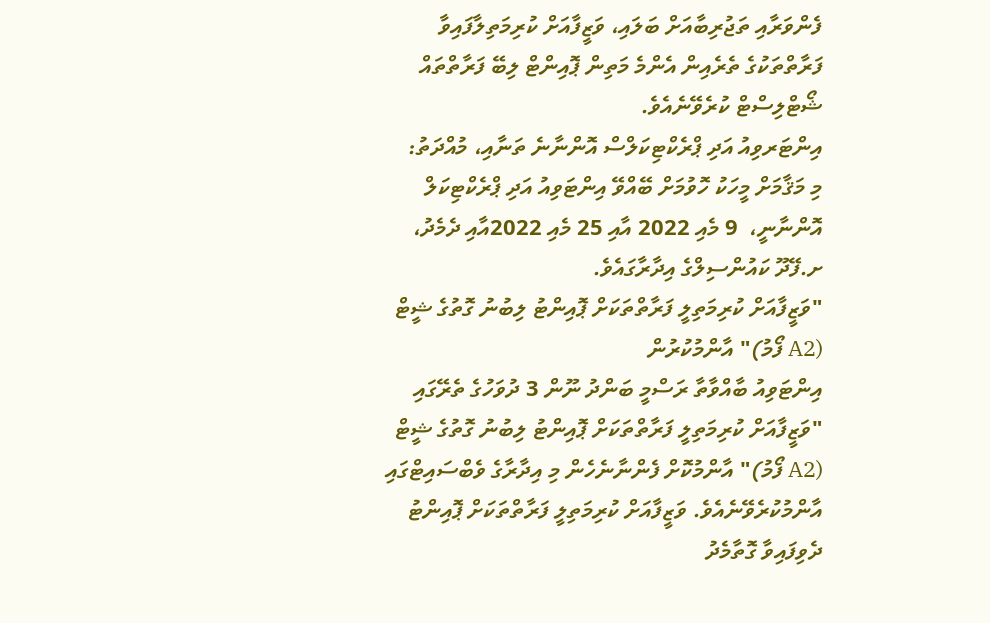ފެންވަރާއި ތަޖުރިބާއަށް ބަލައި، ވަޒީފާއަށް ކުރިމަތިލާފައިވާ ފަރާތްތަކުގެ ތެރެއިން އެންމެ މަތިން ޕޮއިންޓް ލިބޭ ފަރާތްތައް ޝޯޓްލިސްޓް ކުރެވޭނެއެވެ.
އިންޓަރވިއު އަދި ޕްރެކްޓިކަލްސް އޮންނާނެ ތަނާއި، މުއްދަތު:
މި މަޤާމަށް މީހަކު ހޮވުމަށް ބޭއްވޭ އިންޓަވިއު އަދި ޕްރެކްޓިކަލް އޮންނާނީ،  9 މެއި 2022 އާއި 25 މެއި 2022އާއި ދެމެދު، ށ.ފޭދޫ ކައުންސިލްގެ އިދާރާގައެވެ.
"ވަޒީފާއަށް ކުރިމަތިލީ ފަރާތްތަކަށް ޕޮއިންޓު ލިބުނު ގޮތުގެ ޝީޓް (A2 ފޯމު)" އާންމުކުރުން
އިންޓަވިއު ބާއްވާތާ ރަސްމީ ބަންދު ނޫން 3 ދުވަހުގެ ތެރޭގައި "ވަޒީފާއަށް ކުރިމަތިލީ ފަރާތްތަކަށް ޕޮއިންޓު ލިބުނު ގޮތުގެ ޝީޓް (A2 ފޯމު)" އާންމުކޮށް ފެންނާނެހެން މި އިދާރާގެ ވެބްސައިޓްގައި އާންމުކުރެވޭނެއެވެ. ވަޒީފާއަށް ކުރިމަތިލީ ފަރާތްތަކަށް ޕޮއިންޓު ދެވިފައިވާ ގޮތާމެދު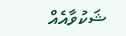ޝަކުވާއެއް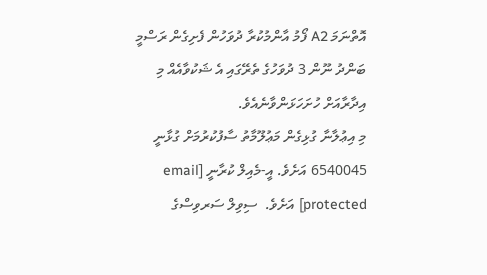އޮތްނަމަ A2 ފޯމު އާންމުކުރާ ދުވަހުން ފެށިގެން ރަސްމީ ބަންދު ނޫން 3 ދުވަހުގެ ތެރޭގައި އެ ޝަކުވާއެއް މި އިދާރާއަށް ހުށަހަޅަންވާނެއެވެ.
މި އިޢުލާނާ ގުޅިގެން މަޢުލޫމާތު ސާފުކުރުމަށް ގުޅާނީ 6540045 އަށެވެ. އީ-މެއިލް ކުރާނީ [email protected] އަށެވެ.  ސިވިލް ސަރވިސްގެ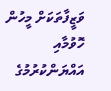ވަޒީފާތަކަށް މީހުން ހޮވުމާއި އައްޔަންކުރުމުގެ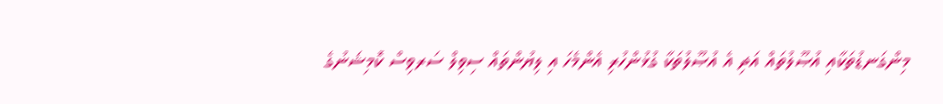މިންގަނޑުތަކާއި އުޞޫލުތައް އަދި އެ އުޞޫލުތަކާ ގުޅުންހުރި އެންމެހަ އި ލިޔުންތައް ސިވިލް ސަރވިސް ކޮމިޝަނުގެ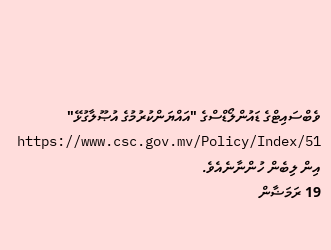ވެބްސައިޓްގެ ޑައުންލޯޑްސްގެ "އައްޔަންކުރުމުގެ އުޞޫލާގުޅޭ"  https://www.csc.gov.mv/Policy/Index/51 އިން ލިބެން ހުންނާނެއެވެ.
19 ރަމަޟާން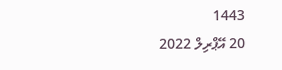1443
20 އޭޕްރިލް 2022